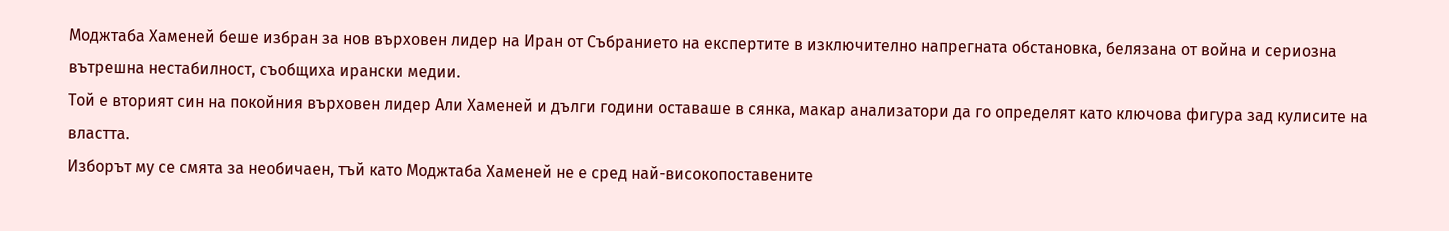Моджтаба Хаменей беше избран за нов върховен лидер на Иран от Събранието на експертите в изключително напрегната обстановка, белязана от война и сериозна вътрешна нестабилност, съобщиха ирански медии.
Той е вторият син на покойния върховен лидер Али Хаменей и дълги години оставаше в сянка, макар анализатори да го определят като ключова фигура зад кулисите на властта.
Изборът му се смята за необичаен, тъй като Моджтаба Хаменей не е сред най-високопоставените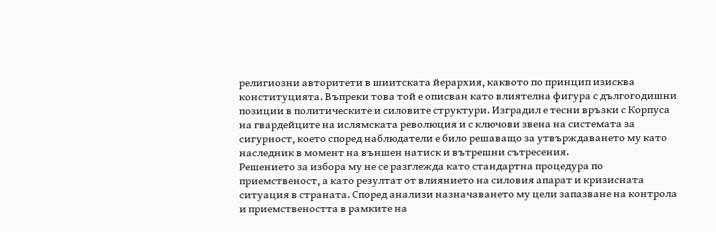религиозни авторитети в шиитската йерархия, каквото по принцип изисква конституцията. Въпреки това той е описван като влиятелна фигура с дългогодишни позиции в политическите и силовите структури. Изградил е тесни връзки с Корпуса на гвардейците на ислямската революция и с ключови звена на системата за сигурност, което според наблюдатели е било решаващо за утвърждаването му като наследник в момент на външен натиск и вътрешни сътресения.
Решението за избора му не се разглежда като стандартна процедура по приемственост, а като резултат от влиянието на силовия апарат и кризисната ситуация в страната. Според анализи назначаването му цели запазване на контрола и приемствеността в рамките на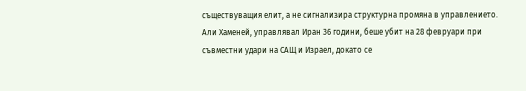съществуващия елит, а не сигнализира структурна промяна в управлението.
Али Хаменей, управлявал Иран 36 години, беше убит на 28 февруари при съвместни удари на САЩ и Израел, докато се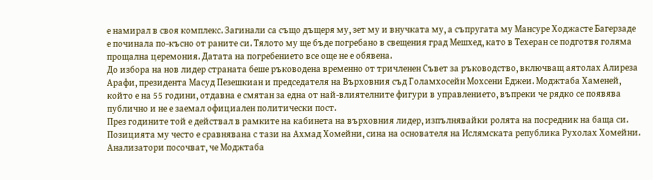е намирал в своя комплекс. Загинали са също дъщеря му, зет му и внучката му, а съпругата му Мансуре Ходжасте Багерзаде е починала по-късно от раните си. Тялото му ще бъде погребано в свещения град Мешхед, като в Техеран се подготвя голяма прощална церемония. Датата на погребението все още не е обявена.
До избора на нов лидер страната беше ръководена временно от тричленен Съвет за ръководство, включващ аятолах Алиреза Арафи, президента Масуд Пезешкиан и председателя на Върховния съд Голамхосейн Мохсени Еджеи. Моджтаба Хаменей, който е на 55 години, отдавна е смятан за една от най-влиятелните фигури в управлението, въпреки че рядко се появява публично и не е заемал официален политически пост.
През годините той е действал в рамките на кабинета на върховния лидер, изпълнявайки ролята на посредник на баща си. Позицията му често е сравнявана с тази на Ахмад Хомейни, сина на основателя на Ислямската република Рухолах Хомейни. Анализатори посочват, че Моджтаба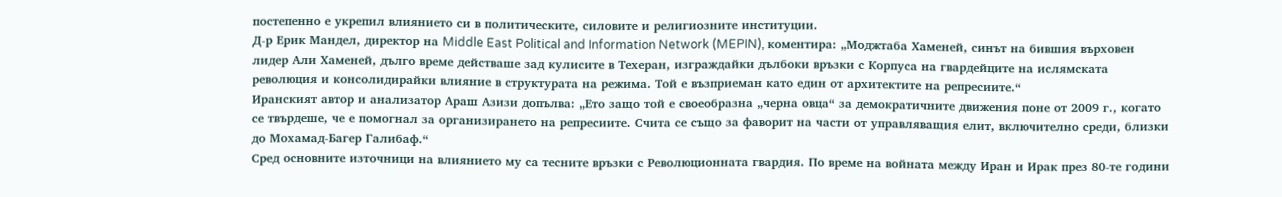постепенно е укрепил влиянието си в политическите, силовите и религиозните институции.
Д-р Ерик Мандел, директор на Middle East Political and Information Network (MEPIN), коментира: „Моджтаба Хаменей, синът на бившия върховен лидер Али Хаменей, дълго време действаше зад кулисите в Техеран, изграждайки дълбоки връзки с Корпуса на гвардейците на ислямската революция и консолидирайки влияние в структурата на режима. Той е възприеман като един от архитектите на репресиите.“
Иранският автор и анализатор Араш Азизи допълва: „Ето защо той е своеобразна „черна овца“ за демократичните движения поне от 2009 г., когато се твърдеше, че е помогнал за организирането на репресиите. Счита се също за фаворит на части от управляващия елит, включително среди, близки до Мохамад-Багер Галибаф.“
Сред основните източници на влиянието му са тесните връзки с Революционната гвардия. По време на войната между Иран и Ирак през 80-те години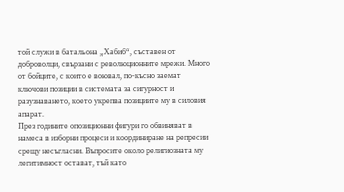той служи в батальона „Хабиб“, съставен от доброволци, свързани с революционните мрежи. Много от бойците, с които е воювал, по-късно заемат ключови позиции в системата за сигурност и разузнаването, което укрепва позициите му в силовия апарат.
През годините опозиционни фигури го обвиняват в намеса в изборни процеси и координиране на репресии срещу несъгласни. Въпросите около религиозната му легитимност остават, тъй като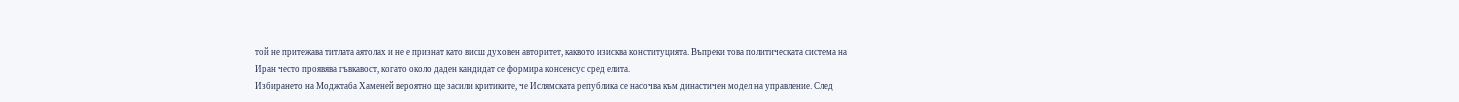той не притежава титлата аятолах и не е признат като висш духовен авторитет, каквото изисква конституцията. Въпреки това политическата система на Иран често проявява гъвкавост, когато около даден кандидат се формира консенсус сред елита.
Избирането на Моджтаба Хаменей вероятно ще засили критиките, че Ислямската република се насочва към династичен модел на управление. След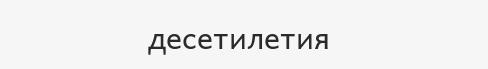десетилетия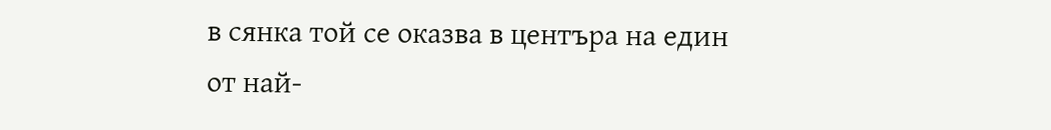в сянка той се оказва в центъра на един от най-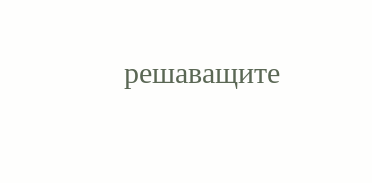решаващите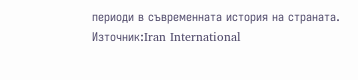периоди в съвременната история на страната.
Източник:Iran International